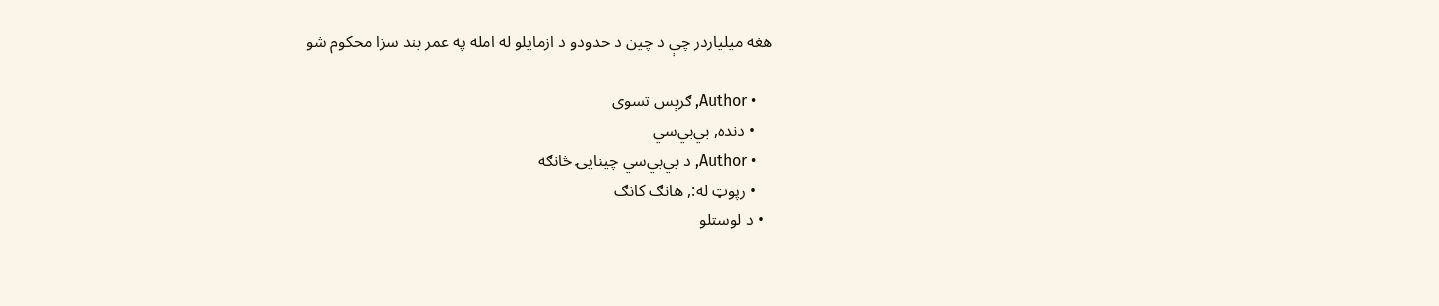هغه میلیاردر چې د چین د حدودو د ازمایلو له امله په عمر بند سزا محکوم شو

    • Author, ګرېس تسوی
    • دنده, بي‌‌بي‌سي
    • Author, د بي‌بي‌سي چینایۍ څانګه
    • رپوټ له:, هانګ کانګ
  • د لوستلو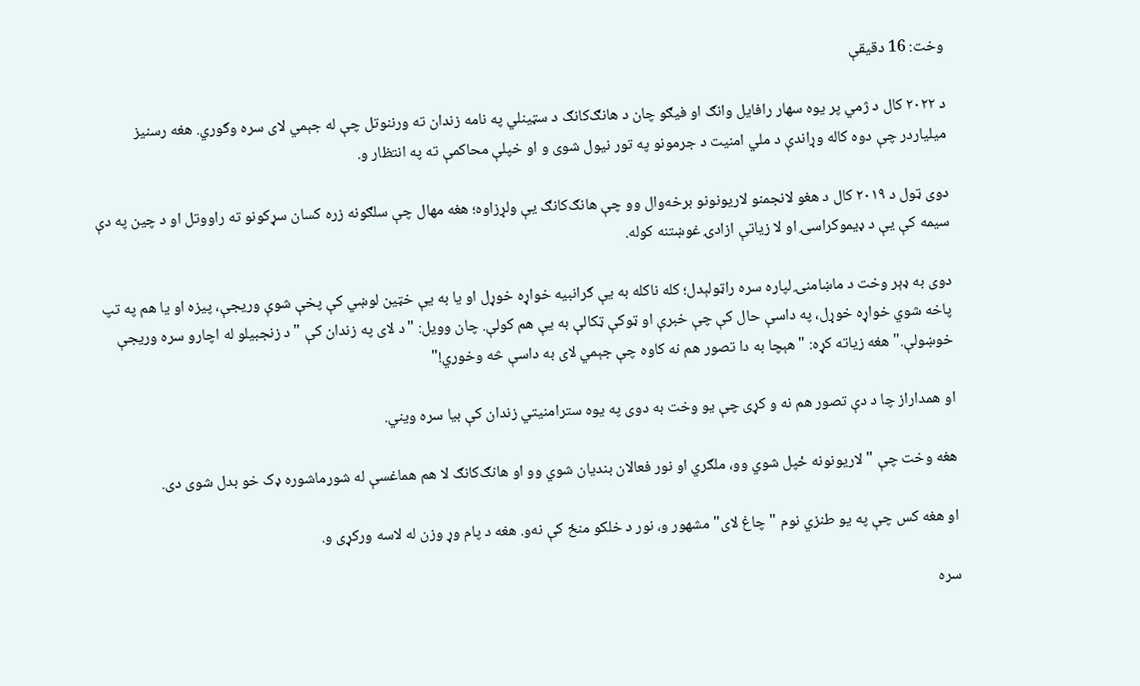وخت: 16 دقیقې

د ۲۰۲۲ کال د ژمي پر یوه سهار رافایل وانګ او فیګو چان د هانګ‌کانګ د سټینلي په نامه زندان ته ورننوتل چې له جېمي لای سره وګوري. هغه رسنیز میلیاردر چې دوه کاله وړاندې د ملي امنیت د جرمونو په تور نیول شوی و او خپلې محاکمې ته په انتظار و.

دوی ټول د ۲۰۱۹ کال د هغو لانجمنو لاریونونو برخه‌وال وو چې هانګ‌کانګ یې ولړزاوه؛ هغه مهال چې سلګونه زره کسان سړکونو ته راووتل او د چین په دې سیمه کې یې د ډیموکراسۍ او لا زیاتې ازادۍ غوښتنه کوله.

دوی به ډېر وخت د ماښامنۍ لپاره سره راټولېدل؛ کله ناکله به یې ګرانبیه خواړه خوړل او یا به یې خټین لوښي کې پخې شوې وریجې، پیزه او یا هم په تپ پاخه شوي خواړه خوړل، په داسې حال کې چې خبرې او ټوکې ټکالې به یې هم کولې. چان وویل: "د لای په زندان کې "د زنجبیلو له اچارو سره وریجې خوښولې." هغه زیاته کړه: "هېچا به دا تصور هم نه کاوه چې جېمي لای به داسې څه وخوري!"

او همداراز چا د دې تصور هم نه‌ و کړی چې یو وخت به دوی په یوه سترامنیتي زندان کې بیا سره ویني.

هغه وخت چې "لاریونونه ځپل شوي وو، ملګري او نور فعالان بنديان شوي وو او هانګ‌کانګ لا هم هماغسې له شورماشوره ډک خو بدل شوی دی.

او هغه کس چې په یو طنزي نوم "چاغ لای" مشهور و، نور د خلکو منځ کې نه‌و. هغه د پام وړ وزن له لاسه ورکړی و.

سره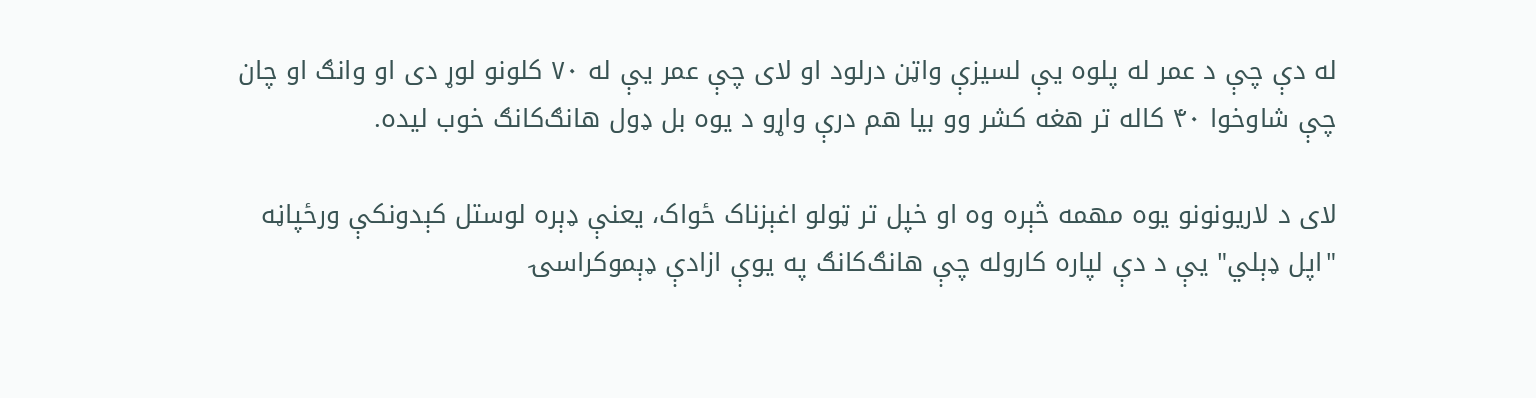له‌ دې چې د عمر له پلوه یې لسیزې واټن درلود او لای چې عمر یې له ۷۰ کلونو لوړ دی او وانګ او چان چې شاوخوا ۴۰ کاله تر هغه کشر وو بیا هم درې واړو د یوه بل ډول هانګ‌کانګ خوب لیده.

لای د لاریونونو یوه مهمه څېره وه او خپل تر ټولو اغېزناک ځواک، یعنې ډېره لوستل کېدونکې ورځپاڼه "اپل ډېلي" یې د دې لپاره کاروله چې هانګ‌کانګ په یوې ازادې ډېموکراسۍ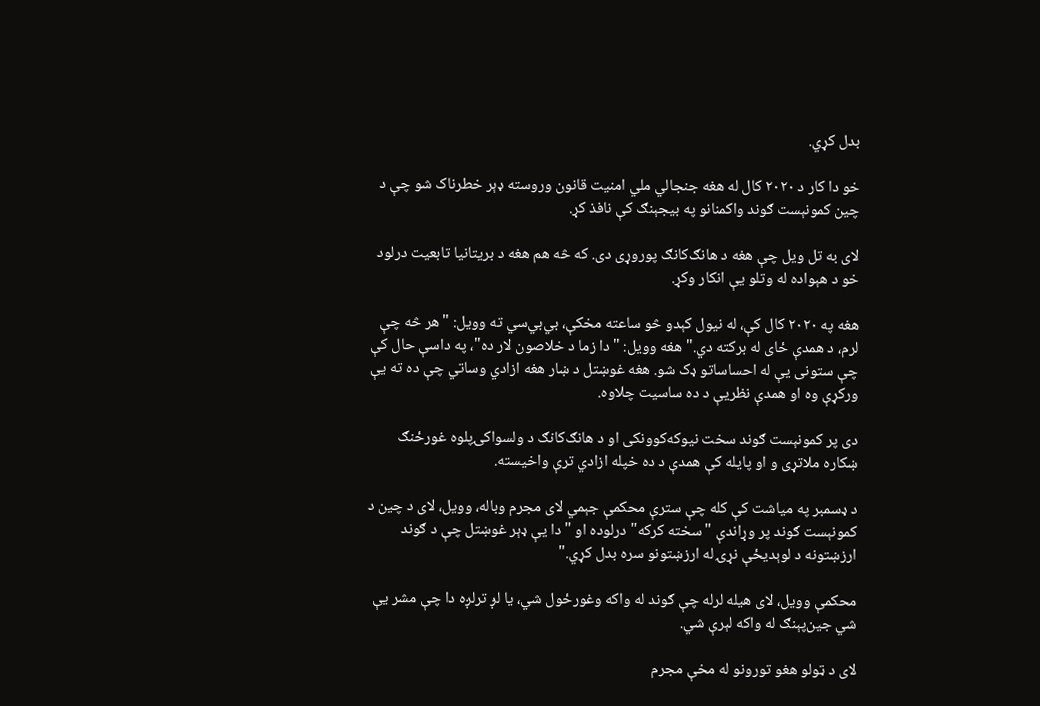بدل کړي.

خو دا کار د ۲۰۲۰ کال له هغه جنجالي ملي امنیت قانون وروسته ډېر خطرناک شو چې د چین کمونېست ګوند واکمنانو په بیجېنګ کې نافذ کړ.

لای به تل ویل چې هغه د هانګ‌کانګ پوروړی دی. که څه هم هغه د بریتانیا تابعیت درلود خو د هېواده له وتلو یې انکار وکړ.

هغه په ۲۰۲۰ کال کې، له نیول کېدو څو ساعته مخکې، بي‌بي‌سي ته وویل: "هر څه چې لرم، د همدې ځای له برکته دي." هغه وویل: "دا زما د خلاصون لار ده"، په داسې حال کې چې ستونی یې له احساساتو ډک شو. هغه غوښتل د ښار هغه ازادي وساتي چې ده ته یې ورکړې وه او همدې نظریې د ده ساسیت چلاوه.

دی پر کمونېست ګوند سخت نیوکه‌کوونکی او د هانګ‌کانګ د ولسواکۍ‌پلوه غورځنګ ښکاره ملاتړی و او پایله کې همدې د ده خپله ازادي ترې واخیسته.

د ډسمبر په میاشت کې کله چې سترې محکمې جېمي لای مجرم وباله، وویل، لای د چین د کمونېست ګوند پر وړاندې "سخته کرکه" درلوده او "دا یې ډېر غوښتل چې د ګوند ارزښتونه د لوېدیځې نړۍ له ارزښتونو سره بدل کړي."

محکمې وویل، لای هیله لرله چې ګوند له واکه وغورځول شي، یا لږ ترلږه دا چې مشر یې شي جین‌‌پېنګ له واکه لېرې شي.

لای د ټولو هغو تورونو له مخې مجرم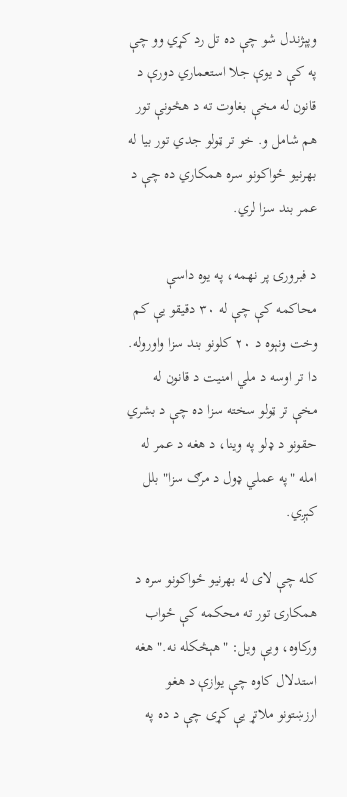وپېژندل شو چې ده تل رد کړي وو چې په کې د یوې جلا استعماري دورې د قانون له مخې بغاوت ته د هڅونې تور هم شامل و. خو تر ټولو جدي تور بیا له بهرنیو ځواکونو سره همکاري ده چې د عمر بند سزا لري.

د فبرورۍ پر نهمه، په یوه داسې محاکمه کې چې له ۳۰ دقیقو یې کم وخت ونېوه د ۲۰ کلونو بند سزا واوروله. دا تر اوسه د ملي امنیت د قانون له مخې تر ټولو سخته سزا ده چې د بشري حقونو د ډلو په وینا، د هغه د عمر له امله "په عملي ډول د مرګ سزا" بلل کېږي.

کله چې لای له بهرنیو ځواکونو سره د همکارۍ تور ته محکمه کې ځواب ورکاوه، ویې ویل: "هېڅکله نه." هغه استدلال کاوه چې یوازې د هغو ارزښتونو ملاتړ یې کړی چې د ده په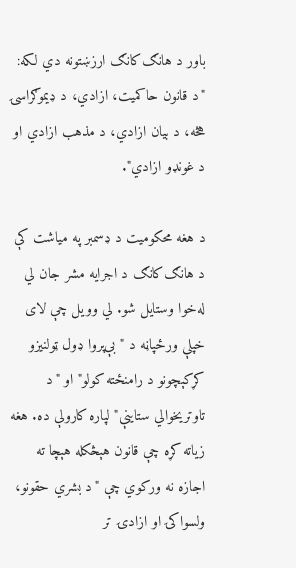باور د هانګ‌کانګ ارزښتونه دي لکه: "د قانون حاکمیت، ازادي، د ډیموګراسۍ هڅه، د بیان ازادي، د مذهب ازادي او د غونډو ازادي".

د هغه محکومیت د ډسمبر په میاشت کې د هانګ‌کانګ د اجرایه مشر جان لي له‌خوا وستایل شو. لي وویل چې لای خپلې ورځپاڼه د "بې‌پروا ډول ټولنیزو کړکېچونو د رامنځته کولو" او "د تاوتریخوالي ستاینې" لپاره کارولې ده. هغه زیاته کړه چې قانون هېڅکله هېچا ته اجازه نه ورکوي چې "د بشري حقونو، ولسواکۍ او ازادۍ تر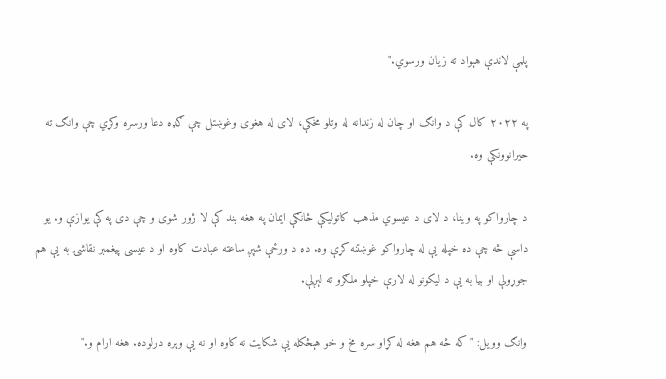پلمې لاندې هېواد ته زیان ورسوي."

په ۲۰۲۲ کال کې د وانګ او چان له زندانه له وتلو مخکې، لای له هغوی وغوښتل چې ګډه دعا ورسره وکړي چې وانګ ته حیرانوونکې وه.

د چارواکو په وینا، د لای د عیسوي مذهب کاتولیکې څانګې ایمان په هغه بند کې لا ژور شوی و چې دی په کې یوازې و. یو داسې څه چې ده خپله یې له چارواکو غوښتنه کړې وه. ده د ورځې شپږ ساعته عبادت کاوه او د عیسی پیغمبر نقاشۍ به یې هم جوړولې او بیا به یې د لیکونو له لارې خپلو ملګرو ته لېږلې.

وانګ وویل: "که څه هم هغه له کړاو سره مخ و خو هېڅکله یې شکایت نه کاوه او نه یې وېره درلوده. هغه ارام و."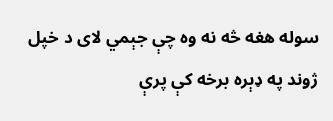سوله هغه څه نه وه چې جېمي لای د خپل ژوند په ډېره برخه کې پرې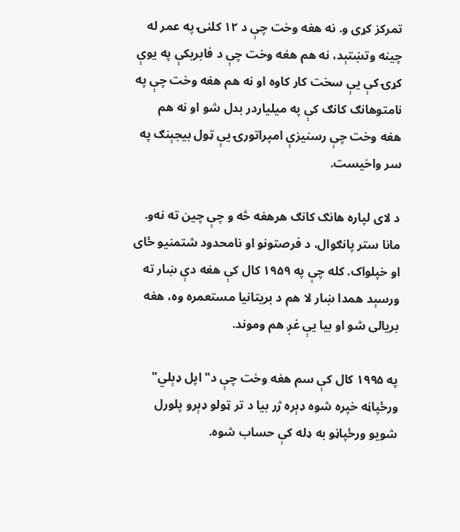تمرکز کړی و. نه هغه وخت چې د ۱۲ کلنۍ په عمر له چینه وتښتېد، نه هم هغه وخت چې د فابریکې په یوې کړۍ کې یې سخت کار کاوه او نه هم هغه وخت چې په نامتوهانګ کانګ کې په میلیاردر بدل شو او نه هم هغه وخت چې رسنیزې امپراتورۍ یې ټول بیجېنګ په سر واخیست.

د لای لپاره هانګ کانګ هرهغه څه و چې چین ته نه‌و. مانا ستر پانګوال، د فرصتونو او نامحدود شتمنیو ځای او خپلواک. کله چې په ۱۹۵۹ کال کې هغه دې ښار ته ورسېد همدا ښار لا هم د بریتانیا مستعمره وه، هغه بریالی شو او بیا یې غږ هم وموند.

په ۱۹۹۵ کال کې سم هغه وخت چې د"اپل ډېلي" ورځپاڼه خپره شوه ډېره ژر بیا د تر ټولو ډېرو پلورل شویو ورځپاڼو به ډله کې حساب شوه.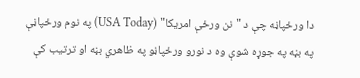دا ورځپاڼه چې د "نن ورځې امریکا" (USA Today) په نوم ورځپاڼې په بڼه په جوړه شوې وه د نورو ورځپاڼو په ظاهري بڼه او ترتیب کې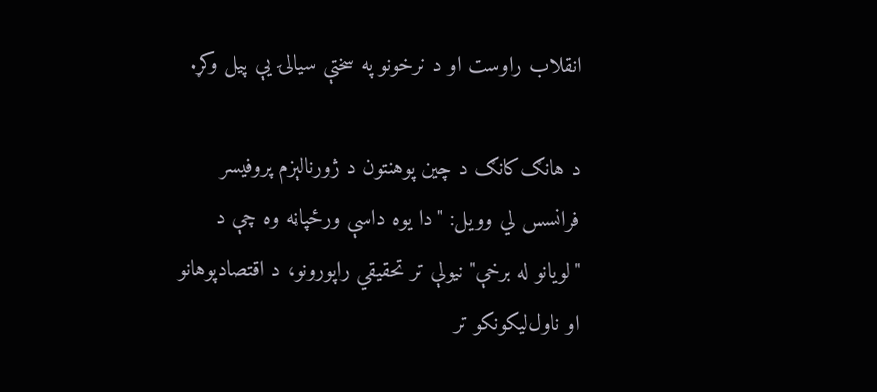انقلاب راوست او د نرخونو په سختې سیالۍ یې پیل وکړ.

د هانګ‌کانګ د چین پوهنتون د ژورنالېزم پروفیسر فرانسس لي وویل: "دا یوه داسې ورځپاڼه وه چې د "لویانو له برخې" نیولې تر تحقیقي راپورونو، د اقتصادپوهانو او ناول‌لیکونکو تر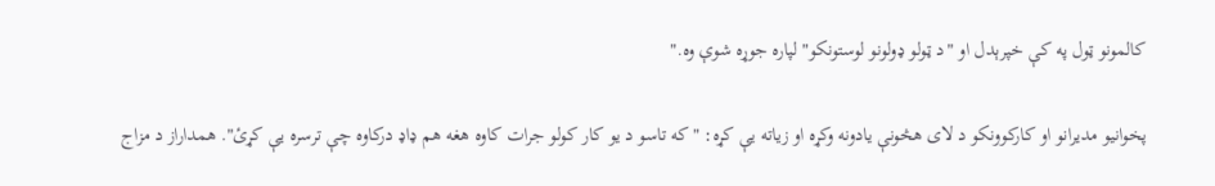کالمونو ټول په کې خپرېدل او "د ټولو ډولونو لوستونکو" لپاره جوړه شوې وه."

پخوانیو مدیرانو او کارکوونکو د لای هڅونې یادونه وکړه او زیاته یې کړه: "که تاسو د یو کار کولو جرات کاوه هغه هم ډاډ درکاوه چې ترسره یې کړئ". همداراز د مزاج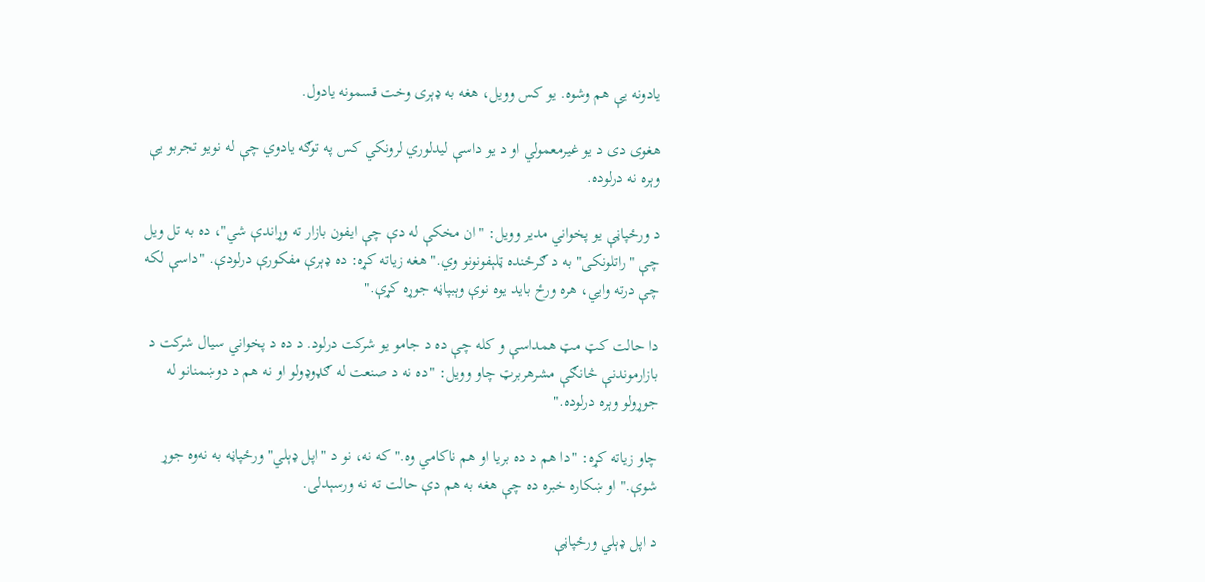یادونه یې هم وشوه. یو کس وویل، هغه به ډېری وخت قسمونه یادول.

هغوی دی د یو غیرمعمولي او د یو داسې لیدلوري لرونکي کس په توګه یادوي چې له نویو تجربو یې وېره نه درلوده.

د ورځپاڼې یو پخواني مدیر وویل: "ان مخکې له دې چې ایفون بازار ته وړاندې شي"، ده به تل ویل چې "راتلونکی" به د ګرځنده ټلېفونونو وي." هغه زیاته کړه: ده ډېرې مفکورې درلودې. "داسې لکه چې درته وايي، هره ورځ باید یوه نوې وېبپاڼه جوړه کړې."

دا حالت کټ مټ همداسې و کله چې ده د جامو یو شرکت درلود. د ده د پخواني سیال شرکت د بازارموندنې څانګې مشرهربرټ چاو وویل: "ده نه د صنعت له ګډوډولو او نه هم د دوښمنانو له جوړولو وېره درلوده."

چاو زیاته کړه: "دا هم د ده بریا او هم ناکامي وه." که نه، نو د "اپل ډېلي" ورځپاڼه به نه‌وه جوړ شوې." او ښکاره خبره ده چې هغه به هم دې حالت ته نه ورسېدلی.

د اپل ډېلي ورځپاڼې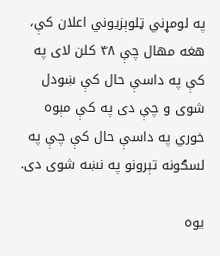په لومړني ټلوېزیوني اعلان کې، هغه مهال چې ۴۸ کلن لای په کې په داسې حال کې ښودل شوی و چې دی په کې مېوه خوري په داسې حال کې چې په لسګونه تېرونو په نښه شوی دی.

یوه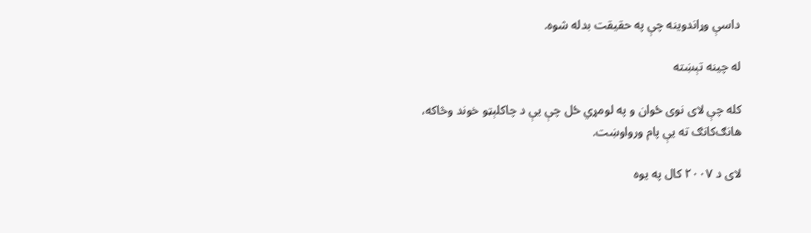داسې وړاندوینه چې په حقیقت بدله شوه.

له چینه تېښته

کله چې لای نوی ځوان و په لومړي ځل چې یې د چاکلېټو خوند وڅاکه، هانګ‌کانګ ته یې پام ورواوښت.

لای د ۲۰۰۷ کال په یوه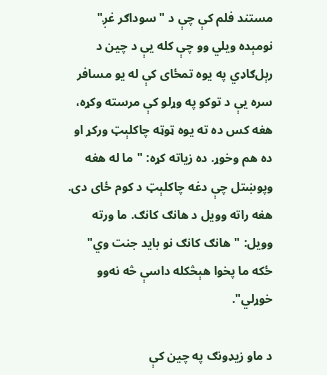مستند فلم کې چې د "سوداګر غږ" نومېده ویلي وو چې کله یې د چین د رېل‌ګاډي په یوه تمځای کې له یو مسافر سره یې د توکو په وړلو کې مرسته وکړه، هغه کس ده ته یوه ټوټه چاکلېټ ورکړ او ده هم وخوړ. ده زیاته کړه: "ما له هغه وپوښتل چې دغه چاکلېټ د کوم ځای دی. هغه راته وویل د هانګ کانګ. ما ورته وویل: "هانګ کانګ نو باید جنت وي" ځکه ما پخوا هېڅکله داسې څه نه‌وو خوړلي".

د ماو زیډونګ په چین کې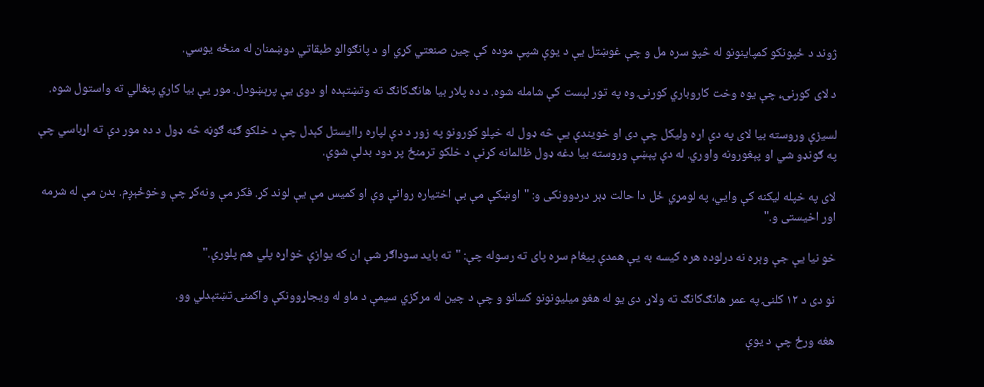ژوند د ځپونکو کمپاینونو له څپو سره مل و چې غوښتل یې د یوې شپې موده کې چین صنعتي کړي او د پانګوالو طبقاتي دوښمنان له منځه یوسي.

د لای کورنۍ، چې یوه وخت کاروباري کورنۍ وه په تور لېست کې شامله شوه. د ده پلار بیا هانګ‌کانګ ته وتښتېده او دوی یې پرېښودل. مور یې بیا کاري پڼغالي ته واستول شوه.

لسیزې وروسته بیا لای په دې اړه ولیکل چې دی او خویندې یې څه ډول له خپلو کورونو په زور د دې لپاره راایستل کېدل چې د خلکو ګڼه ګوڼه څه ډول د ده مور دې ته اړباسي چې په ګونډو شي او پېغورونه واوري. له دې پېښې وروسته بیا دغه ډول ظالمانه کړنې د خلکو ترمنځ پر دود بدلې شوې.

لای په خپله لیکنه کې وايي، په لومړي ځل دا حالت ډېر دردوونکی و: "اوښکې مې بې اختیاره روانې وې او کمیس مې یې لوند کړ. فکر مې ونه‌کړ چې وخوځېږم. بدن مې له شرمه اور اخیستی و."

خو نیا یې جې وېره نه درلوده هره کیسه به یې همدې پیغام سره پای ته رسوله چې: "ته باید سوداګر شې ان که یوازې خواړه پلي هم پلورې."

نو دی د ۱۲ کلنۍ په عمر هانګ‌کانګ ته ولاړ. دی یو له هغو میلیونونو کسانو و چې د چین له مرکزي سیمې د ماو له ویجاړوونکې واکمنۍ تښتېدلي وو.

هغه ورځ چې د یوې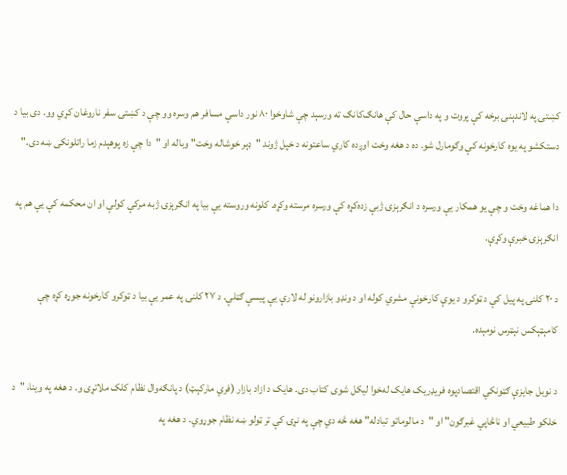کښتۍ په لاندېنۍ برخه کې پروت و په داسې حال کې هانګ‌کانګ ته ورسېد چې شاوخوا ۸۰ نور داسې مسافر هم وسره وو چې د کښتۍ سفر ناروغان کړي وو. دی بیا د دستکشو په یوه کارخونه کې وګومارل شو. ده د هغه وخت اوږده کاري ساعتونه د خپل ژوند "ډېر خوشاله وخت" وباله او "دا چې زه پوهېدم زما راتلونکی ښه دی."

دا هماغه وخت و چې یو همکار یې ورسره د انګرېزۍ ژبې زده‌کړه کې ورسره مرسته وکړه. کلونه وروسته یې بیا په انګرېزۍ ژبه مرکې کولې او ان محکمه کې یې هم په انګرېزۍ خبرې وکړې.

د ۲۰ کلنۍ په پیل کې د ټوکرو د یوې کارخونې مشري کوله او د ونډو بازارونو له لارې یې پيسې ګټلې. د ۲۷ کلنۍ په عمر یې بیا د ټوکرو کارخونه جوړه کړه چې کامېټېکس نېټرس نومېده.

د نوبل جایزې ګټونکي اقتصادپوه فریډریک هایک له‌خوا لیکل شوی کتاب دی. هایک د ازاد بازار (فري مارکېټ) د پانګه‌وال نظام کلک ملاتړی و. د هغه په وینا، "د خلکو طبیعي او ناڅاپي غبرګون" او "د مالوماتو تبادله" هغه څه دي چې په نړۍ کې تر ټولو ښه نظام جوړوي. د هغه په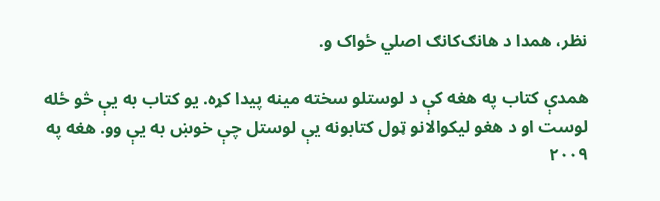نظر، همدا د هانګ‌کانګ اصلي ځواک و.

همدې کتاب په هغه کې د لوستلو سخته مینه پیدا کړه. یو کتاب به یې څو ځله لوست او د هغو لیکوالانو ټول کتابونه یې لوستل چې خوښ به یې وو. هغه په ۲۰۰۹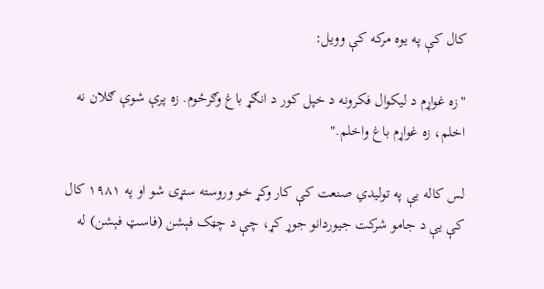کال کې په یوه مرکه کې وویل:

"زه غواړم د لیکوال فکرونه د خپل کور د انګړ باغ وګرځوم. زه پرې شوې ګلان نه اخلم، زه غواړم باغ واخلم."

لس کاله یې په تولیدي صنعت کې کار وکړ خو وروسته ستړی شو او په ۱۹۸۱ کال کې یې د جامو شرکت جیوردانو جوړ کړ، چې د چټک فېشن (فاسټ فېشن) له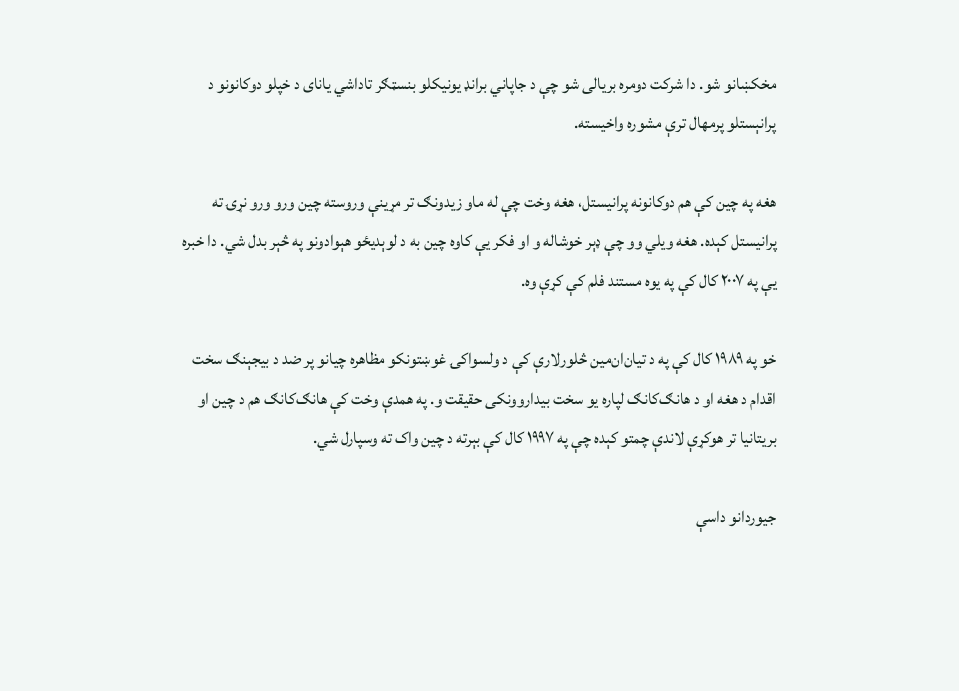مخکښانو شو. دا شرکت دومره بریالی شو چې د جاپاني برانډ یونیکلو بنسټګر تاداشي یانای د خپلو دوکانونو د پرانېستلو پرمهال ترې مشوره واخیسته.

هغه په چین کې هم دوکانونه پرانیستل، هغه وخت چې له ماو زیدونګ تر مړینې وروسته چین ورو ورو نړۍ ته پرانیستل کېده. هغه ویلي وو چې ډېر خوشاله و او فکر یې کاوه چین به د لوېدیځو هېوادونو په څېر بدل شي. دا خبره یې په ۲۰۰۷ کال کې په یوه مستند فلم کې کړې وه.

خو په ۱۹۸۹ کال کې په د تیان‌ان‌مین څلورلارې کې د ولسواکۍ غوښتونکو مظاهره چیانو پر ضد د بیجېنګ سخت اقدام د هغه او د هانګ‌کانګ لپاره یو سخت بیداروونکی حقیقت و. په همدې وخت کې هانګ‌کانګ هم د چین او بریتانیا تر هوکړې لاندې چمتو کېده چې په ۱۹۹۷ کال کې بېرته د چین واک ته وسپارل شي.

جیوردانو داسې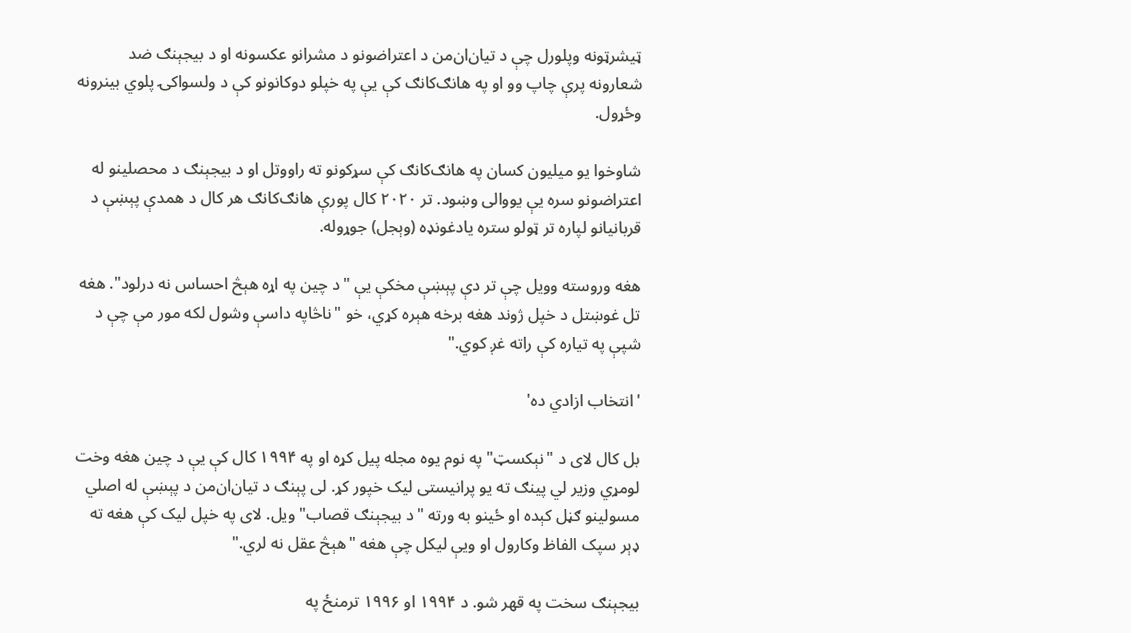ټیشرټونه وپلورل چې د تیان‌ان‌من د اعتراضونو د مشرانو عکسونه او د بیجېنګ ضد شعارونه پرې چاپ وو او په هانګ‌کانګ کې یې په خپلو دوکانونو کې د ولسواکۍ پلوي بینرونه وځړول.

شاوخوا یو میلیون کسان په هانګ‌کانګ کې سړکونو ته راووتل او د بیجېنګ د محصلینو له اعتراضونو سره یې یووالی وښود. تر ۲۰۲۰ کال پورې هانګ‌کانګ هر کال د همدې پېښې د قربانیانو لپاره تر ټولو ستره یادغونډه (وېجل) جوړوله.

هغه وروسته وویل چې تر دې پېښې مخکې یې "د چین په اړه هېڅ احساس نه درلود". هغه تل غوښتل د خپل ژوند هغه برخه هېره کړي، خو "ناڅاپه داسې وشول لکه مور مې چې د شپې په تیاره کې راته غږ کوي."

'انتخاب ازادي ده'

بل کال لای د "نېکسټ" په نوم یوه مجله پیل کړه او په ۱۹۹۴ کال کې یې د چین هغه وخت لومړي وزیر لي‌ پینګ ته یو پرانیستی لیک خپور کړ. لی‌ پېنګ د تیان‌ان‌من د پېښې له اصلي مسولینو ګڼل کېده او ځینو به ورته "د بیجېنګ قصاب" ویل. لای په خپل لیک کې هغه ته ډېر سپک الفاظ وکارول او ویې لیکل چې هغه "هېڅ عقل نه لري."

بیجېنګ سخت په قهر شو. د ۱۹۹۴ او ۱۹۹۶ ترمنځ په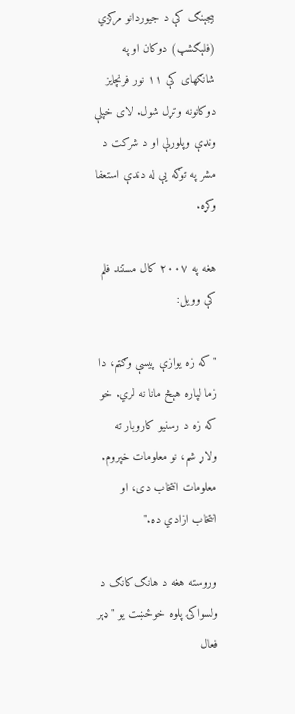بیجېنګ کې د جیوردانو مرکزي (فلېګشپ) دوکان او په شانګهای کې ۱۱ نور فرنچایز دوکانونه وتړل شول. لای خپلې ونډې وپلورلې او د شرکت د مشر په توګه یې له دندې استعفا وکړه.

هغه په ۲۰۰۷ کال مستند فلم کې وویل:

"که زه یوازې پیسې وګټم، دا زما لپاره هېڅ مانا نه لري. خو که زه د رسنیو کاروبار ته ولاړ شم، نو معلومات خپروم. معلومات انتخاب دی، او انتخاب ازادي ده."

وروسته هغه د هانګ‌کانګ د ولسواکۍ پلوه خوځښت یو "ډېر فعال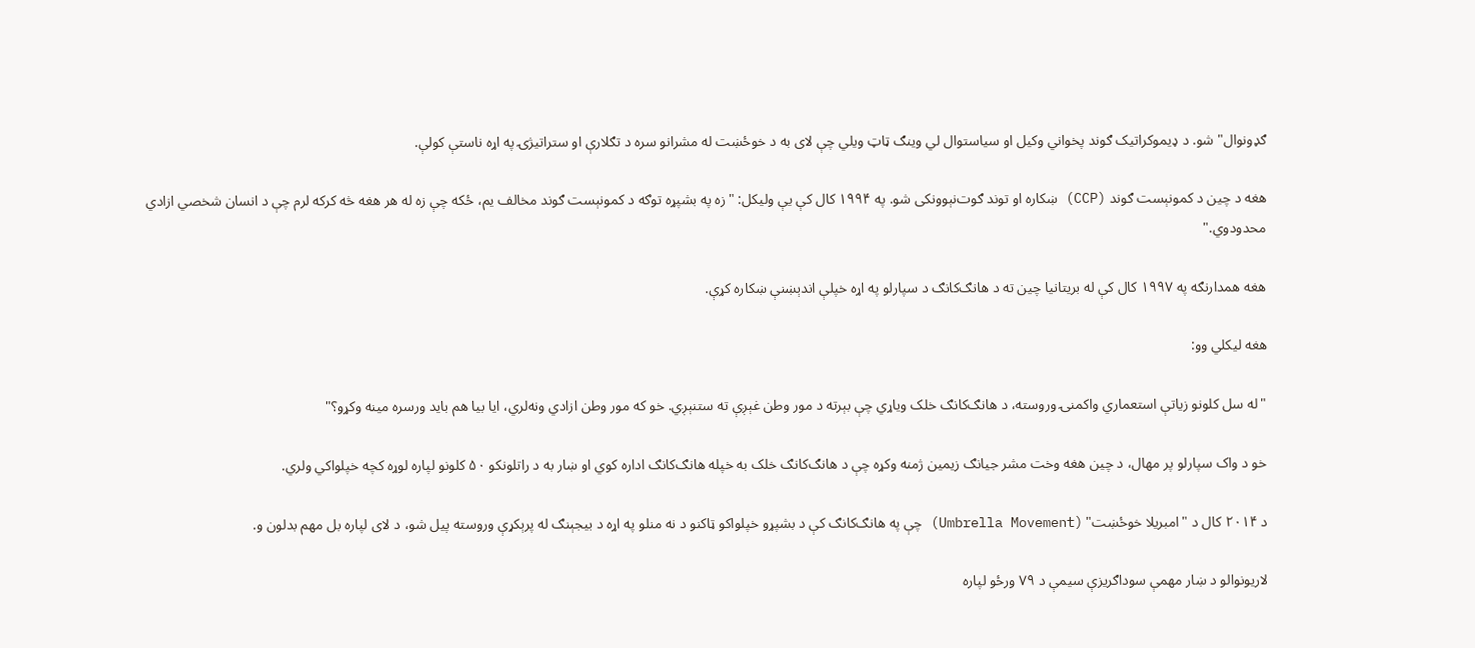ګډونوال" شو. د ډیموکراتیک ګوند پخواني وکیل او سیاستوال لي وینګ ټاټ ویلي چې لای به د خوځښت له مشرانو سره د تګلارې او ستراتیژۍ په اړه ناستې کولې.

هغه د چین د کمونېست ګوند (CCP) ښکاره او توند ګوت‌نېوونکی شو. په ۱۹۹۴ کال کې یې ولیکل: "زه په بشپړه توګه د کمونېست ګوند مخالف یم، ځکه چې زه له هر هغه څه کرکه لرم چې د انسان شخصي ازادي محدودوي."

هغه همدارنګه په ۱۹۹۷ کال کې له بریتانیا چین ته د هانګ‌کانګ د سپارلو په اړه خپلې اندېښنې ښکاره کړې.

هغه لیکلي وو:

"له سل کلونو زیاتې استعماري واکمنۍ وروسته، د هانګ‌کانګ خلک ویاړي چې بېرته د مور وطن غېږې ته ستنېږي. خو که مور وطن ازادي ونه‌لري، ایا بیا هم باید ورسره مینه وکړو؟"

خو د واک سپارلو پر مهال، د چین هغه وخت مشر جیانګ زیمین ژمنه وکړه چې د هانګ‌کانګ خلک به خپله هانګ‌کانګ اداره کوي او ښار به د راتلونکو ۵۰ کلونو لپاره لوړه کچه خپلواکي ولري.

د ۲۰۱۴ کال د "امبریلا خوځښت" (Umbrella Movement) چې په هانګ‌کانګ کې د بشپړو خپلواکو ټاکنو د نه منلو په اړه د بیجېنګ له پرېکړې وروسته پیل شو، د لای لپاره بل مهم بدلون و.

لاریونوالو د ښار مهمې سوداګریزې سیمې د ۷۹ ورځو لپاره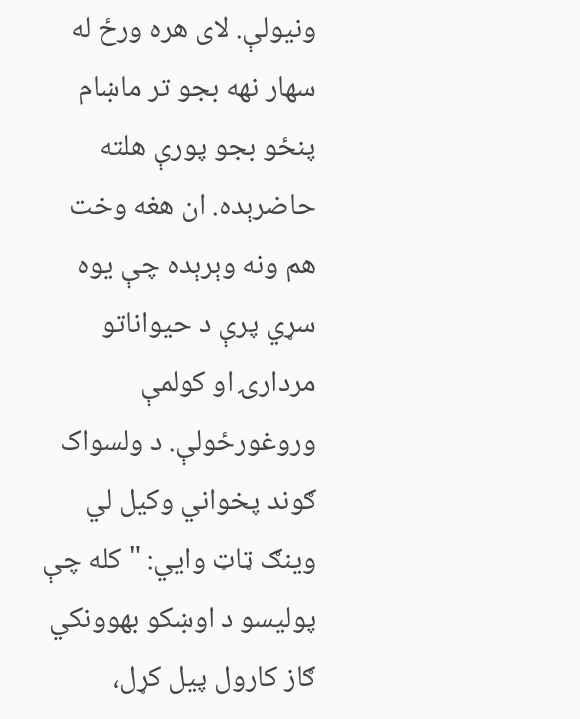ونیولې. لای هره ورځ له سهار نهه بجو تر ماښام پنځو بجو پورې هلته حاضرېده. ان هغه وخت هم ونه‌ وېرېده چې یوه سړي پرې د حیواناتو مردارۍ او کولمې وروغورځولې. د ولسواک ګوند پخواني وکیل لي وینګ ټاټ وايي: "کله چې پولیسو د اوښکو بهوونکي ګاز کارول پیل کړل،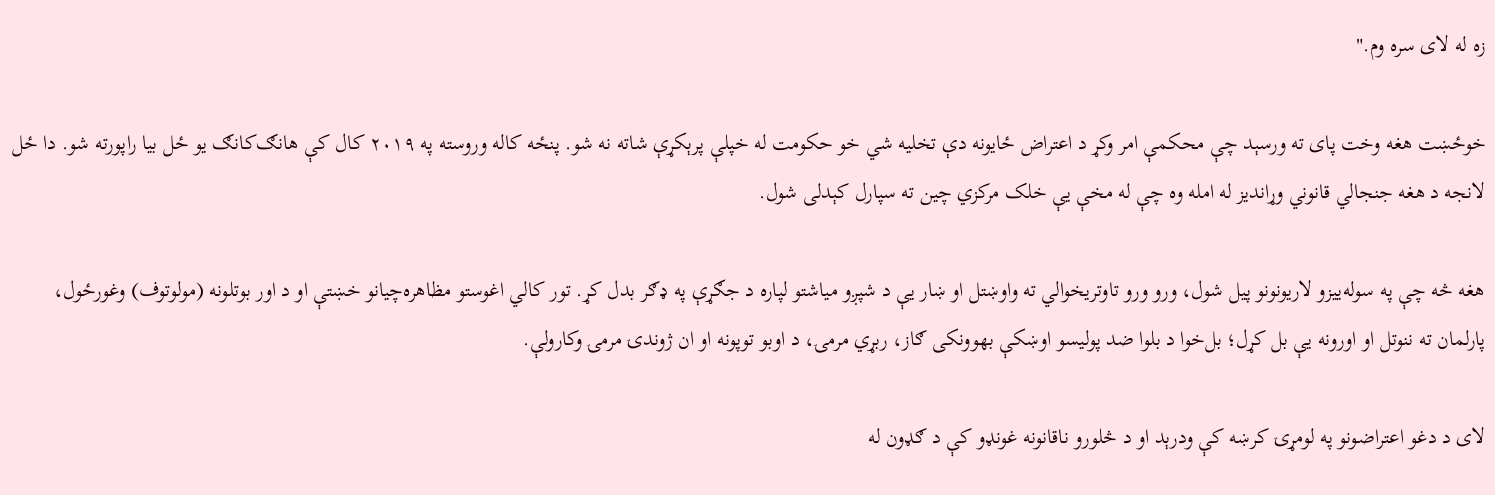زه له لای سره وم."

خوځښت هغه وخت پای ته ورسېد چې محکمې امر وکړ د اعتراض ځایونه دې تخلیه شي خو حکومت له خپلې پرېکړې شاته نه شو. پنځه کاله وروسته په ۲۰۱۹ کال کې هانګ‌کانګ یو ځل بیا راپورته شو. دا ځل لانجه د هغه جنجالي قانوني وړاندیز له امله وه چې له مخې یې خلک مرکزي چین ته سپارل کېدلی شول.

هغه څه چې په سوله‌ییزو لاریونونو پیل شول، ورو ورو تاوتریخوالي ته واوښتل او ښار یې د شپږو میاشتو لپاره د جګړې په ډګر بدل کړ. تور کالي اغوستو مظاهره‌چیانو خښتې او د اور بوتلونه (مولوتوف) وغورځول، پارلمان ته ننوتل او اورونه یې بل کړل؛ بل‌خوا د بلوا ضد پولیسو اوښکې بهوونکی ګاز، ربړي مرمۍ، د اوبو توپونه او ان ژوندۍ مرمۍ وکارولې.

لای د دغو اعتراضونو په لومړۍ کرښه کې ودرېد او د څلورو ناقانونه غونډو کې د ګډون له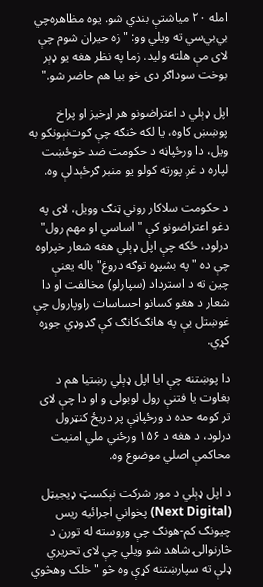امله ۲۰ میاشتې بندي شو. یوه مظاهره‌چي بي‌بي‌سي ته ویلي وو: "زه حیران شوم چې لای مې هلته ولید. زما په نظر هغه یو ډېر بوخت سوداګر دی خو بیا هم حاضر شو."

اپل ډېلي د اعتراضونو هر اړخیز او پراخ پوښښ کاوه، یا لکه څنګه چې ګوت‌نېونکو به ویل، دا ورځپاڼه د حکومت ضد خوځښت لپاره د غږ پورته کولو یو منبر ګرځېدلې وه.

د حکومت سلاکار روني ټنګ وویل، لای په دغو اعتراضونو کې "اساسي او مهم رول" درلود، ځکه چې اپل ډېلي هغه شعار خپراوه چې ده "په بشپړه توګه دروغ" باله یعنې چین ته د استرداد (سپارلو) مخالفت او دا شعار د هغو کسانو احساسات راوپارول چې غوښتل یې په هانګ‌کانګ کې ګډوډي جوړه کړي.

دا پوښتنه چې ایا اپل ډېلي رښتیا هم د بغاوت یا فتنې رول لوبولی و او دا چې لای تر کومه حده د ورځپاڼې پر دریځ کنټرول درلود، د هغه د ۱۵۶ ورځني ملي امنیت محاکمې اصلي موضوع وه.

د اپل ډېلي د مور شرکت نېکسټ ډيجيټل (Next Digital) پخواني اجرائیه ریس چيونګ کم-هونګ چې وروسته له تورن د څارنوالۍ شاهد شو ویلي چې لای تحریري ډلې ته سپارښتنه کړې وه څو "خلک وهڅوي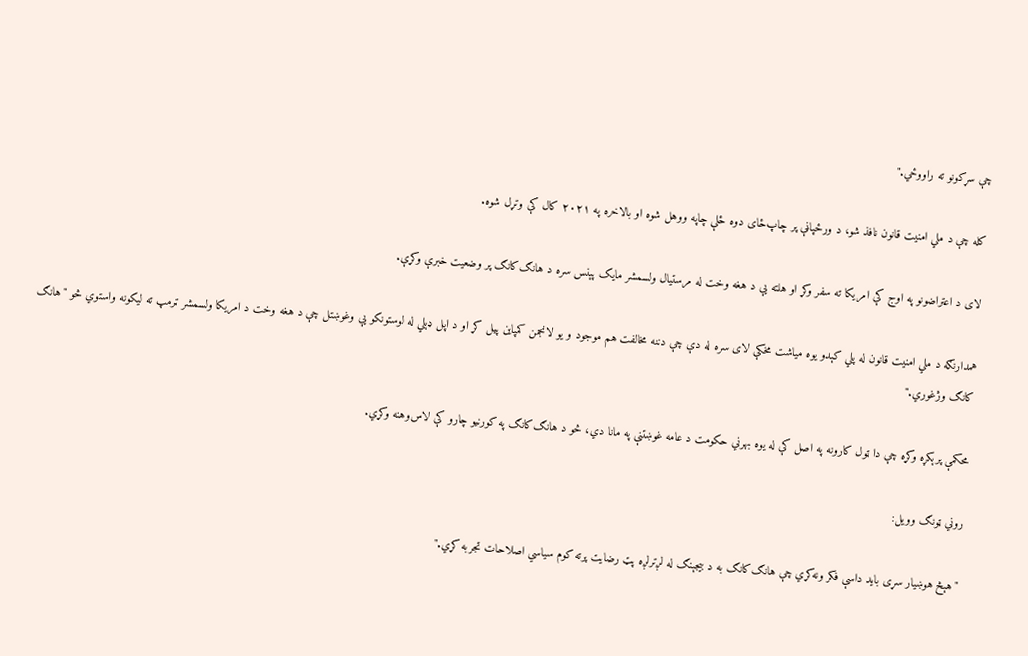چې سړکونو ته راووځي."

کله چې د ملي امنیت قانون نافذ شو، د ورځپاڼې پر چاپ‌ځای دوه ځلې چاپه ووهل شوه او بالاخره په ۲۰۲۱ کال کې وتړل شوه.

لای د اعتراضونو په اوج کې امریکا ته سفر وکړ او هلته یې د هغه وخت له مرستیال ولسمشر مایک پېنس سره د هانګ‌کانګ پر وضعیت خبرې وکړې.

همدارنګه د ملي امنیت قانون له پلي کېدو یوه میاشت مخکې لای سره له دې چې دننه مخالفت هم موجود و یو لانجمن کمپاین پیل کړ او د اپل ډېلي له لوستونکو یې وغوښتل چې د هغه وخت د امریکا ولسمشر ټرمپ ته لیکونه واستوي څو "هانګ کانګ وژغوري."

محکمې پرېکړه وکړه چې دا ټول کارونه په اصل کې له یوه بهرني حکومت د عامه غوښتنې په مانا دي، څو د هانګ‌کانګ په کورنیو چارو کې لاس‌وهنه وکړي.

روني ټونګ وویل:

"هېڅ هوښیار سړی باید داسې فکر ونه‌کړي چې هانګ‌کانګ به د بیجېنګ له لږترلږه پټ رضایت پرته کوم سیاسي اصلاحات تجربه کړي."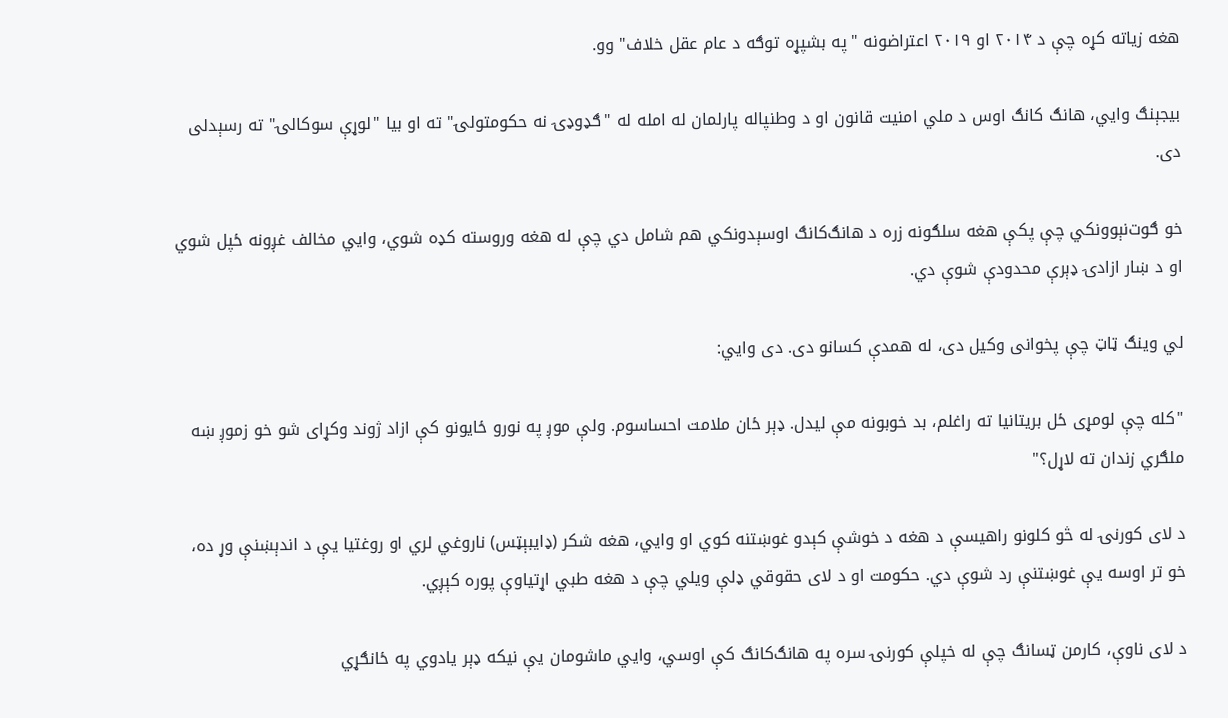هغه زیاته کړه چې د ۲۰۱۴ او ۲۰۱۹ اعتراضونه "په بشپړه توګه د عام عقل خلاف" وو.

بیجېنګ وایي، هانګ کانګ اوس د ملي امنیت قانون او د وطنپاله پارلمان له امله له "ګډوډۍ نه حکومتولۍ" ته او بیا "لوړې سوکالۍ" ته رسېدلی دی.

خو ګوت‌نېوونکي چې پکې هغه سلګونه زره د هانګ‌کانګ اوسېدونکي هم شامل دي چې له هغه وروسته کډه شوي، وایي مخالف غږونه ځپل شوي او د ښار ازادۍ ډېرې محدودې شوې دي.

لي وینګ ټاټ چې پخوانی وکیل دی، له همدې کسانو دی. دی وایي:

"کله چې لومړی ځل بریتانیا ته راغلم، بد خوبونه مې لیدل. ډېر ځان ملامت احساسوم. ولې موږ په نورو ځایونو کې ازاد ژوند وکړای شو خو زموږ ښه ملګري زندان ته لاړل؟"

د لای کورنۍ له څو کلونو راهیسې د هغه د خوشې کېدو غوښتنه کوي او وایي، هغه شکر (ډایبېټس) ناروغي لري او روغتیا یې د اندېښنې وړ ده، خو تر اوسه یې غوښتنې رد شوې دي. حکومت او د لای حقوقي ډلې ویلي چې د هغه طبي اړتیاوې پوره کېږي.

د لای ناوې، کارمن ټسانګ چې له خپلې کورنۍ سره په هانګ‌کانګ کې اوسي، وایي ماشومان یې نیکه ډېر یادوي په ځانګړي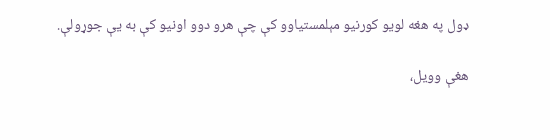ډول په هغه لویو کورنیو مېلمستیاوو کې چې هرو دوو اونیو کې به یې جوړولې.

هغې وویل،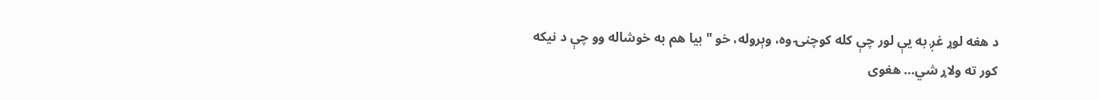د هغه لوړ غږ به یې لور چې کله کوچنۍ وه، وېروله، خو "بیا هم به خوشاله وو چې د نیکه کور ته ولاړ شي… هغوی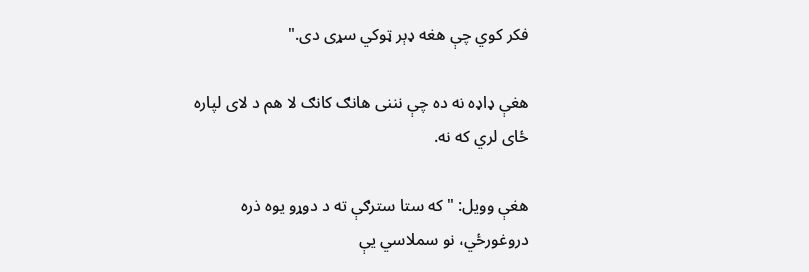فکر کوي چې هغه ډېر ټوکي سړی دی."

هغې ډاډه نه ده چې نننی هانګ کانګ لا هم د لای لپاره ځای لري که نه.

هغې وویل: "که ستا سترګې ته د دوړو یوه ذره دروغورځي، نو سملاسي یې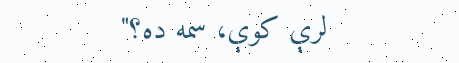لرې کوې، سمه ده؟"